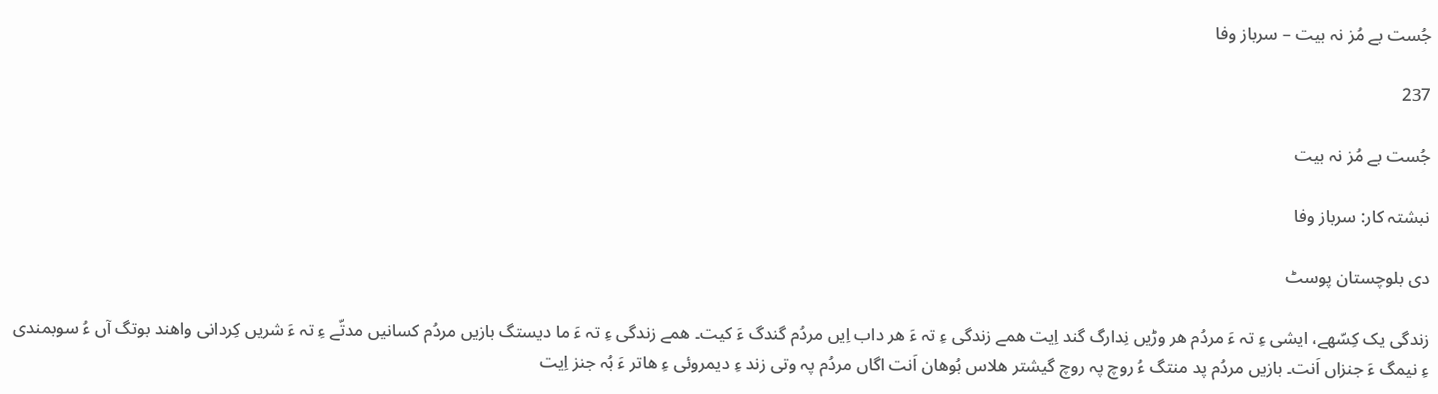جُست بے مُز نہ بیت – سرباز وفا

237

جُست بے مُز نہ بیت

نبشتہ کار: سرباز وفا

دی بلوچستان پوسٹ

زندگی یک کِسّھے، ایشی ءِ تہ ءَ مردُم ھر وڑیں نِدارگ گند اِیت ھمے زندگی ءِ تہ ءَ ھر داب اِیں مردُم گندگ ءَ کیت۔ ھمے زندگی ءِ تہ ءَ ما دیستگ بازیں مردُم کسانیں مدتّے ءِ تہ ءَ شریں کِردانی واھند بوتگ آں ءُ سوبمندی ءِ نیمگ ءَ جنزاں اَنت۔ بازیں مردُم پد منتگ ءُ روچ پہ روچ گیشتر ھلاس بُوھان اَنت اگاں مردُم پہ وتی زند ءِ دیمروئی ءِ ھاتر ءَ بُہ جنز اِیت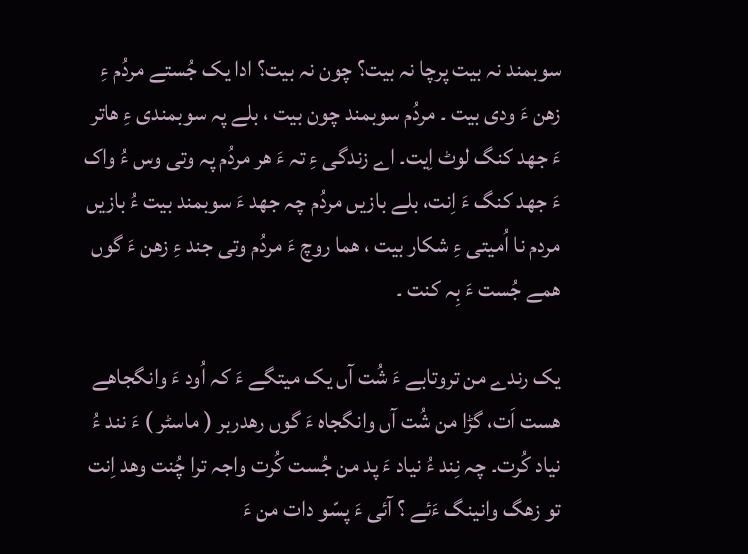سوبمند نہ بیت پرچا نہ بیت؟ چون نہ بیت؟ ادا یک جُستے مردُم ءِ زھن ءَ ودی بیت ۔ مردُم سوبمند چون بیت ، بلے پہ سوبمندی ءِ ھاتر ءَ جھد کنگ لوٹ اِیت۔ اے زندگی ءِ تہ ءَ ھر مردُم پہ وتی وس ءُ واک ءَ جھد کنگ ءَ اِنت، بلے بازیں مردُم چہ جھد ءَ سوبمند بیت ءُ بازیں مردم نا اُمیتی ءِ شکار بیت ، ھما روچ ءَ مردُم وتی جند ءِ زھن ءَ گوں ھمے جُست ءَ بِہ کنت ۔

یک رندے من تروتابے ءَ شُت آں یک میتگے ءَ کہ اُود ءَ وانگجاھے ھست اَت، گڑا من شُت آں وانگجاہ ءَ گوں رھدربر ( ماسٹر ) ءَ نند ءُ نیاد کُرت۔ چہ نِند ءُ نیاد ءَ پد من جُست کُرت واجہ ترا چُنت وھد اِنت تو زھگ وانینگ ءَئے ؟ آئی ءَ پسّو دات من ءَ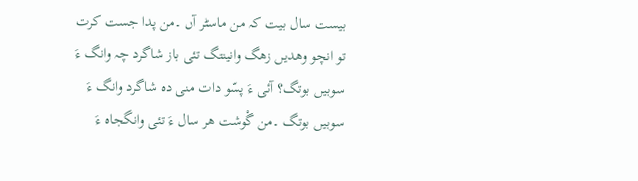بیست سال بیت کہ من ماسٹر آں ۔من پدا جست کرت تو انچو وھدیں زھگ وانینتگ تئی باز شاگرد چہ وانگ ءَ سوبیں بوتگ؟ آئی ءَ پسّو دات منی دہ شاگرد وانگ ءَ سوبیں بوتگ ۔من گْوشت ھر سال ءَ تئی وانگجاہ ءَ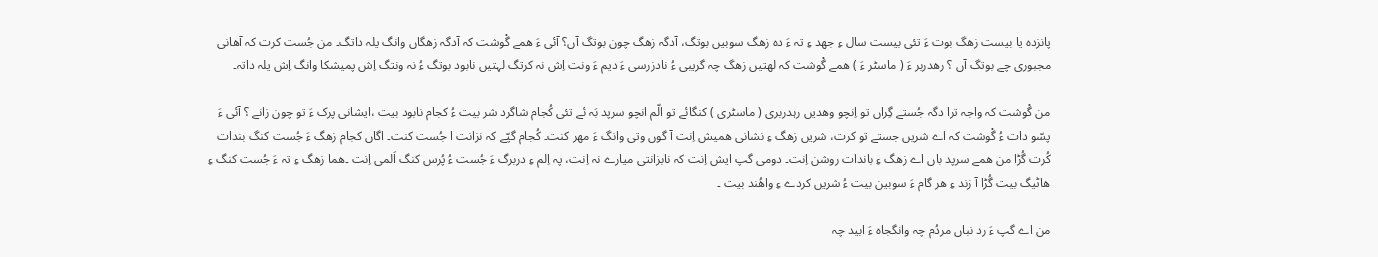پانزدہ یا بیست زھگ بوت ءَ تئی بیست سال ءِ جھد ءِ تہ ءَ دہ زھگ سوبیں بوتگ، آدگہ زھگ چون بوتگ آں؟ آئی ءَ ھمے گْوشت کہ آدگہ زھگاں وانگ یلہ داتگ۔ من جُست کرت کہ آھانی مجبوری چے بوتگ آں ؟ رھدربر ءَ ( ماسٹر ءَ ) ھمے گْوشت کہ لھتیں زھگ چہ گریبی ءُ نادزرسی ءَ دیم ءَ ونت اِش نہ کرتگ لہتیں نابود بوتگ ءُ نہ ونتگ اِش پمیشکا وانگ اِش یلہ داتہ۔

من گْوشت کہ واجہ ترا دگہ جُستے گِراں تو اِنچو وھدیں رہدربری ( ماسٹری ) کنگائے تو الّم انچو سرپد بَہ ئے تئی کُجام شاگرد شر بیت ءُ کجام نابود بیت ،ایشانی پرک ءَ تو چون زانے ؟ آئی ءَ پسّو دات ءُ گْوشت کہ اے شریں جستے تو کرت، شریں زھگ ءِ نشانی ھمیش اِنت آ گوں وتی وانگ ءَ مھر کنت۔ کُجام گپّے کہ نزانت ا جُست کنت۔ اگاں کجام زھگ ءَ جُست کنگ بندات کُرت گُڑا من ھمے سرپد باں اے زھگ ءِ باندات روشن اِنت۔ دومی گپ ایش اِنت کہ نابزانتی میارے نہ اِنت، پہ اِلم ءِ دربرگ ءَ جُست ءُ پُرس کنگ اَلمی اِنت ۔ھما زھگ ءِ تہ ءَ جُست کنگ ءِ ھاٹیگ بیت گُڑا آ زند ءِ ھر گام ءَ سوبین بیت ءُ شریں کردے ءِ واھُند بیت ۔

من اے گپ ءَ رد نباں مردُم چہ وانگجاہ ءَ ابید چہ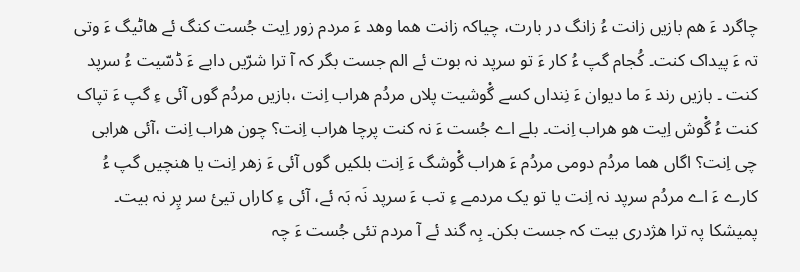چاگرد ءَ ھم بازیں زانت ءُ زانگ در بارت، چیاکہ زانت ھما وھد ءَ مردم زور اِیت جُست کنگ ئے ھاٹیگ ءَ وتی تہ ءَ پیداک کنت۔ کُجام گپ ءُ کار ءَ تو سرپد نہ بوت ئے الم جست بگر کہ آ ترا شرّیں دابے ءَ ڈسّیت ءُ سرپد کنت ۔ بازیں رند ءَ ما دیوان ءَ نِنداں کسے گْوشیت پلاں مردُم ھراب اِنت ،بازیں مردُم گوں آئی ءِ گپ ءَ تپاک کنت ءُ گْوش اِیت ھو ھراب اِنت۔ بلے اے جُست ءَ نہ کنت پرچا ھراب اِنت؟ چون ھراب اِنت ،آئی ھرابی چی اِنت؟ اگاں ھما مردُم دومی مردُم ءَ ھراب گْوشگ ءَ اِنت بلکیں گوں آئی ءَ زھر اِنت یا ھنچیں گپ ءُ کارے ءَ اے مردُم سرپد نہ اِنت یا تو یک مردمے ءِ تب ءَ سرپد نَہ بَہ ئے، آئی ءِ کاراں تیئ سر پِر نہ بیت۔ پمیشکا پہ ترا ھژدری بیت کہ جست بکن۔ بِہ گند ئے آ مردم تئی جُست ءَ چہ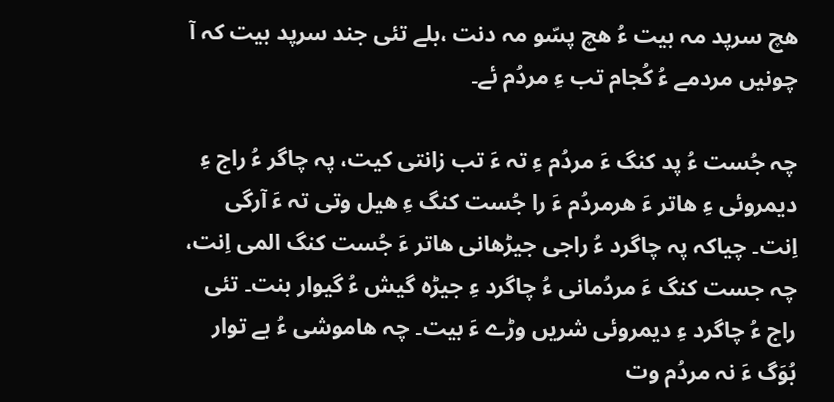ھچ سرپد مہ بیت ءُ ھچ پسّو مہ دنت ،بلے تئی جند سرپد بیت کہ آ چونیں مردمے ءُ کُجام تب ءِ مردُم ئے۔

چہ جُست ءُ پد کنگ ءَ مردُم ءِ تہ ءَ تب زانتی کیت، پہ چاگر ءُ راج ءِ دیمروئی ءِ ھاتر ءَ ھرمردُم ءَ را جُست کنگ ءِ ھیل وتی تہ ءَ آرگی اِنت۔ چیاکہ پہ چاگرد ءُ راجی جیڑھانی ھاتر ءَ جُست کنگ المی اِنت، چہ جست کنگ ءَ مردُمانی ءُ چاگرد ءِ جیڑہ گیش ءُ گیوار بنت۔ تئی راج ءُ چاگرد ءِ دیمروئی شریں وڑے ءَ بیت۔ چہ ھاموشی ءُ بے توار بُوَگ ءَ نہ مردُم وت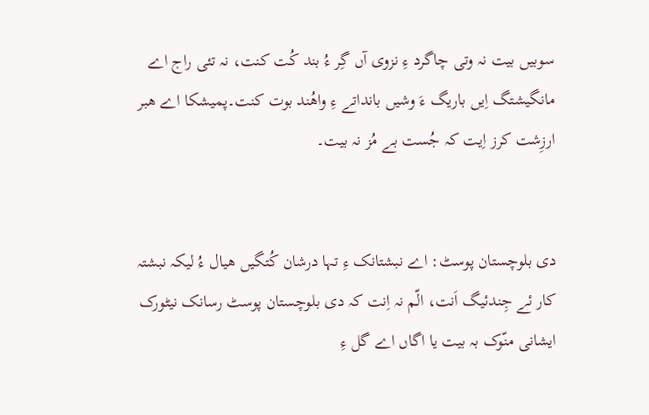سوبیں بیت نہ وتی چاگرد ءِ نزوی آں گِر ءُ بند کُت کنت، نہ تئی راج اے مانگیشتگ اِیں باریگ ءَ وشیں بانداتے ءِ واھُند بوت کنت۔پمیشکا اے ھبر ارزِشت کرز اِیت کہ جُست بے مُز نہ بیت۔


دی بلوچستان پوسٹ: اے نبشتانک ءِ تہا درشان کُتگیں ھیال ءُ لیکہ نبشتہ کار ئے جِندئیگ اَنت، الّم نہ اِنت کہ دی بلوچستان پوسٹ رسانک نیٹورک ایشانی منّوک بہ بیت یا اگاں اے گل ءِ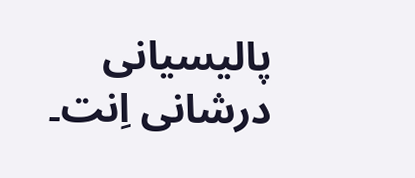پالیسیانی درشانی اِنت۔